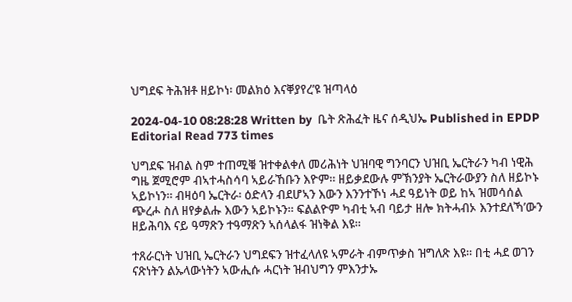ህግደፍ ትሕዝቶ ዘይኮነ፡ መልክዕ እናቐያየረ’ዩ ዝጣላዕ

2024-04-10 08:28:28 Written by  ቤት ጽሕፈት ዜና ሰዲህኤ Published in EPDP Editorial Read 773 times

ህግደፍ ዝብል ስም ተጠሚቑ ዝተቀልቀለ መሪሕነት ህዝባዊ ግንባርን ህዝቢ ኤርትራን ካብ ነዊሕ ግዜ ጀሚሮም ብኣተሓስሳባ ኣይራኸቡን እዮም። ዘይቃደውሉ ምኽንያት ኤርትራውያን ስለ ዘይኮኑ ኣይኮነን። ብዛዕባ ኤርትራ፡ ዕድላን ብደሆኣን እውን እንንተኾነ ሓደ ዓይነት ወይ ከኣ ዝመሳሰል ጭረሖ ስለ ዘየቃልሑ እውን ኣይኮኑን። ፍልልዮም ካብቲ ኣብ ባይታ ዘሎ ክትሓብኦ እንተደለኻ’ውን ዘይሕባእ ናይ ዓማጽን ተዓማጽን ኣሰላልፋ ዝነቅል እዩ።

ተጸራርነት ህዝቢ ኤርትራን ህግደፍን ዝተፈላለዩ ኣምራት ብምጥቃስ ዝግለጽ እዩ። በቲ ሓደ ወገን ናጽነትን ልኡላውነትን ኣውሒሱ ሓርነት ዝብህግን ምእንታኡ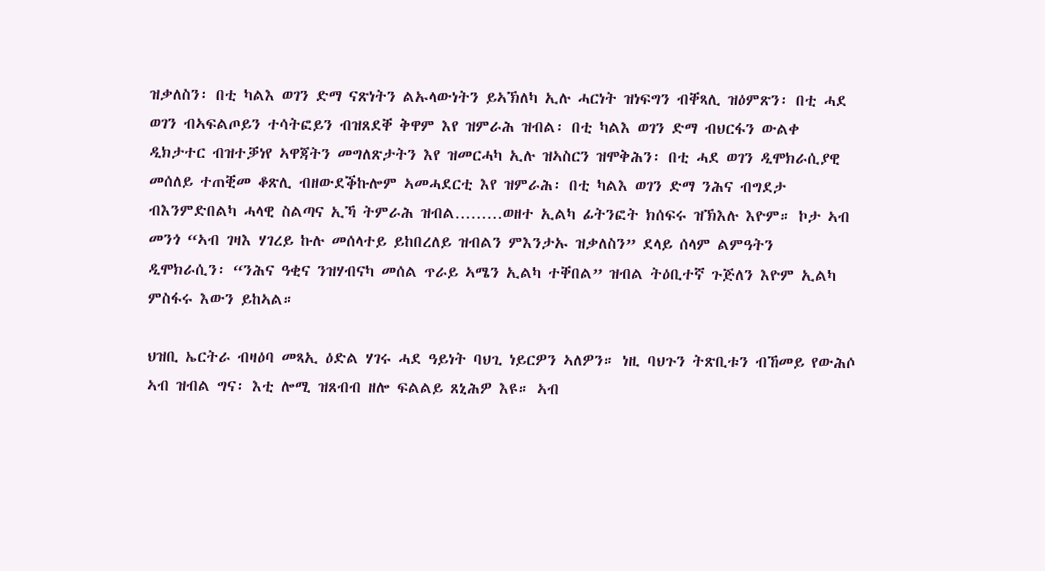ዝቃለስን፡ በቲ ካልእ ወገን ድማ ናጽነትን ልኡላውነትን ይኣኽለካ ኢሉ ሓርነት ዝነፍግን ብቐጻሊ ዝዕምጽን፡ በቲ ሓደ ወገን ብኣፍልጦይን ተሳትፎይን ብዝጸደቐ ቅዋም እየ ዝምራሕ ዝብል፡ በቲ ካልእ ወገን ድማ ብህርፋን ውልቀ ዲክታተር ብዝተቓነየ ኣዋጃትን መግለጽታትን እየ ዝመርሓካ ኢሉ ዝኣስርን ዝሞቅሕን፡ በቲ ሓደ ወገን ዲሞክራሲያዊ መሰለይ ተጠቒመ ቆጽሊ ብዘውደቕኩሎም ኣመሓደርቲ እየ ዝምራሕ፡ በቲ ካልእ ወገን ድማ ንሕና ብግደታ ብእንምድበልካ ሓላዊ ስልጣና ኢኻ ትምራሕ ዝብል………ወዘተ ኢልካ ፊትንፎት ክሰፍሩ ዝኽእሉ እዮም። ኮታ ኣብ መንጎ “ኣብ ገዛእ ሃገረይ ኩሉ መሰላተይ ይከበረለይ ዝብልን ምእንታኡ ዝቃለስን” ደላይ ሰላም ልምዓትን ዲሞክራሲን፡ “ንሕና ዓቂና ንዝሃብናካ መሰል ጥራይ ኣሜን ኢልካ ተቐበል” ዝብል ትዕቢተኛ ጉጅለን እዮም ኢልካ ምስፋሩ እውን ይከኣል።

ህዝቢ ኤርትራ ብዛዕባ መጻኢ ዕድል ሃገሩ ሓደ ዓይነት ባህጊ ነይርዎን ኣለዎን። ነዚ ባህጉን ትጽቢቱን ብኸመይ የውሕሶ ኣብ ዝብል ግና፡ እቲ ሎሚ ዝጸብብ ዘሎ ፍልልይ ጸኒሕዎ እዩ። ኣብ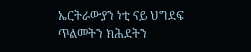ኤርትራውያን ነቲ ናይ ህግደፍ ጥልመትን ክሕደትን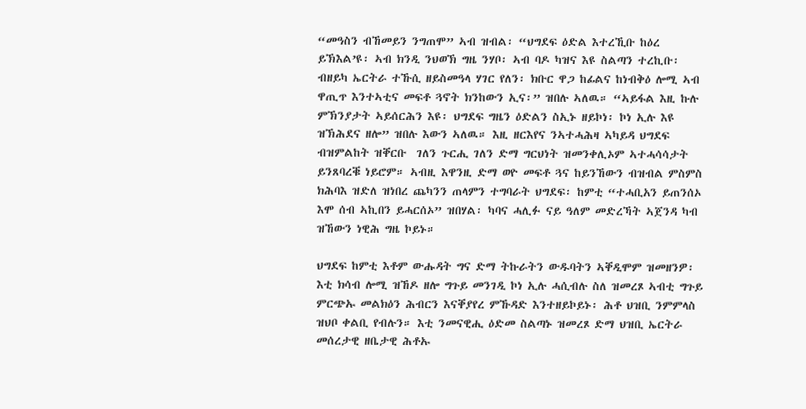“መዓስን ብኸመይን ንግጠሞ” ኣብ ዝብል፡ “ህግደፍ ዕድል እተረኺቡ ከዕረ ይኽእል’ዩ፡ ኣብ ክንዲ ንህወኽ ግዜ ንሃቦ፡ ኣብ ባዶ ካዝና እዩ ስልጣን ተረኪቡ፡ ብዘይካ ኤርትራ ተኹሲ ዘይስመዓላ ሃገር የለን፡ ክቡር ዋጋ ከፊልና ከነብቅዕ ሎሚ ኣብ ዋጢጥ እንተኣቲና መፍቶ ጓኖት ክንከውን ኢና፡” ዝበሉ ኣለዉ። “ኣይፋል እዚ ኩሉ ምኽንያታት ኣይሰርሕን እዩ፡ ህግደፍ ግዜን ዕድልን ስኢኑ ዘይኮነ፡ ኮነ ኢሉ እዩ ዝኽሕደና ዘሎ” ዝበሉ እውን ኣለዉ። እዚ ዘርእየና ንኣተሓሕዛ ኣካይዳ ህግደፍ ብዝምልከት ዝቐርቡ  ገለን ጉርሒ ገለን ድማ ግርህነት ዝመንቀሊኦም ኣተሓሳሳታት ይንጸባረቑ ነይሮም። ኣብዚ እዋንዚ ድማ ወዮ መፍቶ ጓና ከይንኸውን ብዝብል ምስምስ ክሕባእ ዝድለ ዝነበረ ጨካንን ጠላምን ተግባራት ህግደፍ፡ ከምቲ “ተሓቢአን ይጠንሰኦ እሞ ሰብ ኣኪበን ይሓርሰኦ” ዝበሃል፡ ካባና ሓሊፉ ናይ ዓለም መድረኻት ኣጀንዳ ካብ ዝኸውን ነዊሕ ግዜ ኮይኑ።

ህግደፍ ከምቲ እቶም ውሑዳት ግና ድማ ትኩራትን ውዱባትን ኣቐዲሞም ዝመዘንዎ፡ እቲ ክሳብ ሎሚ ዝኸዶ ዘሎ ግጉይ መንገዲ ኮነ ኢሉ ሓሲብሉ ስለ ዝመረጾ ኣብቲ ግጉይ ምርጭኡ መልክዕን ሕብርን እናቐያየረ ምኹዳድ እንተዘይኮይኑ፡ ሕቶ ህዝቢ ንምምላስ ዝህቦ ቀልቢ የብሉን። እቲ ንመናዊሒ ዕድመ ስልጣኑ ዝመረጾ ድማ ህዝቢ ኤርትራ መሰረታዊ ዘቤታዊ ሕቶኡ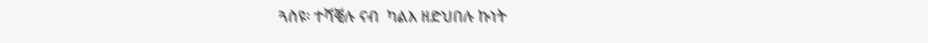ጓስዩ፡ ተሻቒሉ ናብ  ካልእ ዘድህበሉ ኩነት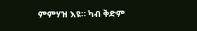ምምሃዝ እዩ። ካብ ቅድም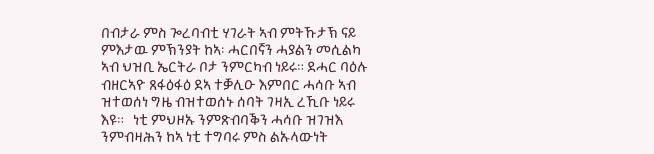በብታራ ምስ ጐረባብቲ ሃገራት ኣብ ምትኹታኽ ናይ ምእታዉ ምኽንያት ከኣ፡ ሓርበኛን ሓያልን መሲልካ ኣብ ህዝቢ ኤርትራ ቦታ ንምርካብ ነይሩ። ደሓር ባዕሉ ብዘርኣዮ ጸፋዕፋዕ ደኣ ተቓሊዑ እምበር ሓሳቡ ኣብ ዝተወሰነ ግዜ ብዝተወሰኑ ሰባት ገዛኢ ረኺቡ ነይሩ እዩ።   ነቲ ምህዞኡ ንምጽብባቕን ሓሳቡ ዝገዝእ ንምብዛሕን ከኣ ነቲ ተግባሩ ምስ ልኡላውነት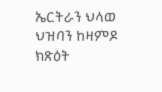ኤርትራን ህላወ ህዝባን ከዛምዶ ክጽዕት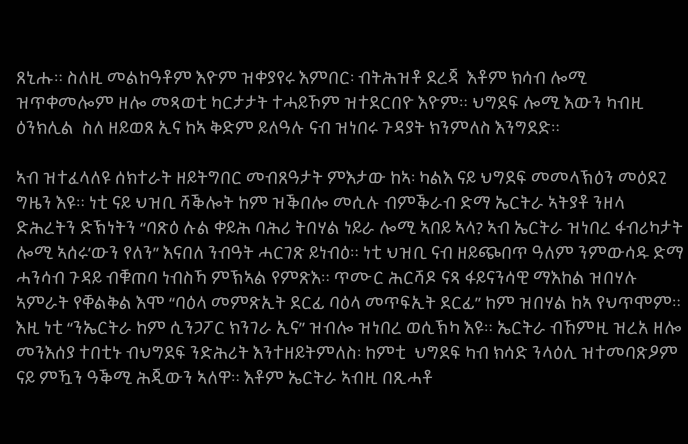ጸኒሑ። ስለዚ መልከዓቶም እዮም ዝቀያየሩ እምበር፡ ብትሕዝቶ ደረጃ  እቶም ክሳብ ሎሚ ዝጥቀመሎም ዘሎ መጻወቲ ካርታታት ተሓይኾም ዝተደርበዮ እዮም። ህግደፍ ሎሚ እውን ካብዚ ዕንክሊል  ስለ ዘይወጸ ኢና ከኣ ቅድም ይለዓሉ ናብ ዝነበሩ ጉዳያት ክንምለስ እንግደድ።

ኣብ ዝተፈላለዩ ሰክተራት ዘይትግበር መብጸዓታት ምእታው ከኣ፡ ካልእ ናይ ህግደፍ መመላኽዕን መዕደጊ ግዜን እዩ። ነቲ ናይ ህዝቢ ሻቕሎት ከም ዝቕበሎ መሲሉ ብምቕራብ ድማ ኤርትራ ኣትያቶ ንዘላ ድሕረትን ድኽነትን “ባጽዕ ሉል ቀይሕ ባሕሪ ትበሃል ነይራ ሎሚ ኣበይ ኣላ? ኣብ ኤርትራ ዝነበረ ፋብሪካታት ሎሚ ኣሰሩ’ውን የለን” እናበለ ንብዓት ሓርገጽ ይነብዕ። ነቲ ህዝቢ ናብ ዘይጭበጥ ዓለም ንምውሳዱ ድማ ሓንሳብ ጉዳይ ብቑጠባ ነብስኻ ምኽኣል የምጽእ። ጥሙር ሕርሻዶ ናጻ ፋይናንሳዊ ማእከል ዝበሃሉ ኣምራት የቐልቅል እሞ “ባዕላ መምጽኢት ደርፊ ባዕላ መጥፍኢት ደርፊ” ከም ዝበሃል ከኣ የህጥሞም። እዚ ነቲ “ንኤርትራ ከም ሲንጋፖር ክንገራ ኢና” ዝብሎ ዝነበረ ወሲኽካ እዩ። ኤርትራ ብኸምዚ ዝረአ ዘሎ መንእሰያ ተበቲኑ ብህግደፍ ንድሕሪት እንተዘይትምለስ፡ ከምቲ  ህግደፍ ካብ ክሳድ ንላዕሊ ዝተመባጽዖም ናይ ምዃን ዓቕሚ ሕጂውን ኣለዋ። እቶም ኤርትራ ኣብዚ በጺሓቶ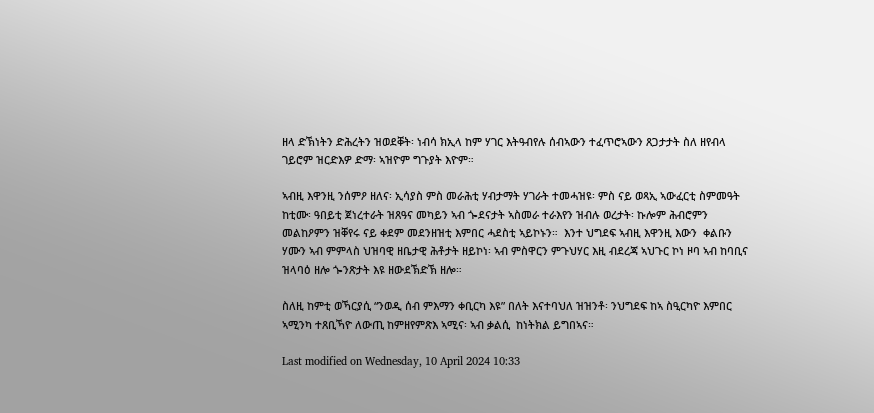ዘላ ድኽነትን ድሕረትን ዝወደቐት፡ ነብሳ ክኢላ ከም ሃገር እትዓብየሉ ሰብኣውን ተፈጥሮኣውን ጸጋታታት ስለ ዘየብላ ገይሮም ዝርድእዎ ድማ፡ ኣዝዮም ግጉያት እዮም።

ኣብዚ እዋንዚ ንሰምዖ ዘለና፡ ኢሳያስ ምስ መራሕቲ ሃብታማት ሃገራት ተመሓዝዩ፡ ምስ ናይ ወጻኢ ኣውፈርቲ ስምመዓት ከቲሙ፡ ዓበይቲ ጀነረተራት ዝጸዓና መካይን ኣብ ጐደናታት ኣስመራ ተራእየን ዝብሉ ወረታት፡ ኩሎም ሕብሮምን መልከዖምን ዝቐየሩ ናይ ቀደም መደንዘዝቲ እምበር ሓደስቲ ኣይኮኑን።  እንተ ህግደፍ ኣብዚ እዋንዚ እውን  ቀልቡን ሃሙን ኣብ ምምላስ ህዝባዊ ዘቤታዊ ሕቶታት ዘይኮነ፡ ኣብ ምስዋርን ምጉህሃር እዚ ብደረጃ ኣህጉር ኮነ ዞባ ኣብ ከባቢና ዝላባዕ ዘሎ ጐንጽታት እዩ ዘውደኽድኽ ዘሎ።

ስለዚ ከምቲ ወኻርያሲ “ንወዲ ሰብ ምእማን ቀቢርካ እዩ” በለት እናተባህለ ዝዝንቶ፡ ንህግደፍ ከኣ ስዒርካዮ እምበር ኣሚንካ ተጸቢኻዮ ለውጢ ከምዘየምጽእ ኣሚና፡ ኣብ ቃልሲ  ከነትክል ይግበኣና።

Last modified on Wednesday, 10 April 2024 10:33